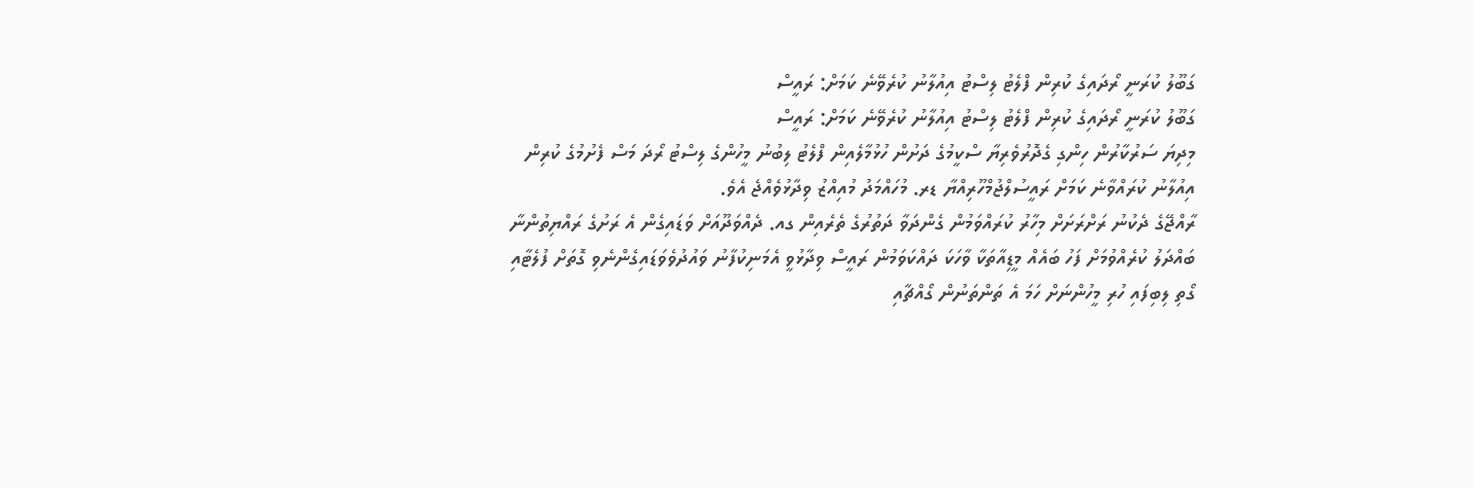ގަބޫލު ކުރަނީ ރޯދައިގެ ކުރިން ފްލެޓު ލިސްޓު އިއުލާނު ކުރެވޭނެ ކަމަށް: ރައީސް
ގަބޫލު ކުރަނީ ރޯދައިގެ ކުރިން ފްލެޓު ލިސްޓު އިއުލާނު ކުރެވޭނެ ކަމަށް: ރައީސް
މިދިޔަ ސަރުކާރުން ހިންގި ގެދޮރުވެރިޔާ ސްކީމުގެ ދަށުން ހުޅުމާލެއިން ފްލެޓު ލިބުނު މީހުންގެ ލިސްޓު ރޯދަ މަސް ފެށުމުގެ ކުރިން އިއުލާނު ކުރައްވާނެ ކަމަށް ރައީސުލްޖުމްހޫރިއްޔާ ޑރ. މުހައްމަދު މުއިއްޒު ވިދާޅުވެއްޖެ އެވެ.
ރާއްޖޭގެ ދެކުނު ރަށްރަށަށް މިހާރު ކުރައްވަމުން ގެންދަވާ ދަތުރުގެ ތެރެއިން ގއ. ދެއްވަދޫއަށް ވަޑައިގެން އެ ރަށުގެ ރައްޔިތުންނާ ބައްދަލު ކުރެއްވުމަށް ފަހު ބައެއް މީޑިއާތަކާ ވާހަކަ ދައްކަވަމުން ރައީސް ވިދާޅުވީ އެމަނިކުފާނު ވައުދުވެވަޑައިގެންނެވި ގޮތަށް ފުލެޓާއި ގޯތި ލިބިފައި ހުރި މީހުންނަށް ހަމަ އެ ތަންތަނުން ގޯއްޗާއި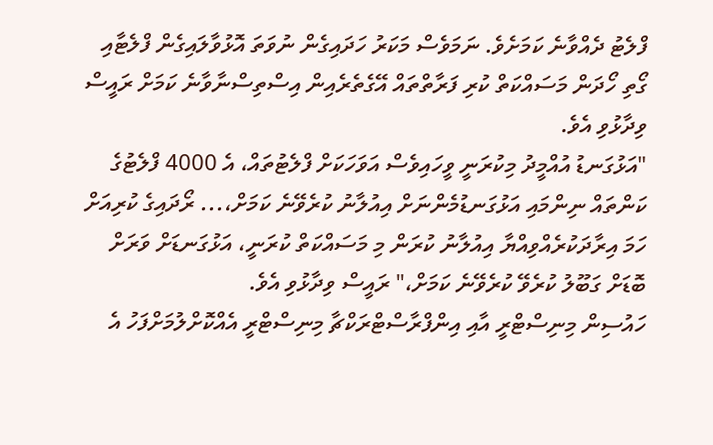ފްލެޓު ދެއްވާނެ ކަމަށެވެ. ނަމަވެސް މަކަރު ހަދައިގެން ނުވަތަ އޮޅުވާލައިގެން ފްލެޓާއި ގޯތި ހޯދަން މަސައްކަތް ކުރި ފަރާތްތައް އޭގެތެރެއިން އިސްތިސްނާވާނެ ކަމަށް ރައީސް ވިދާޅުވި އެވެ.
"އަޅުގަނޑު އުއްމީދު މިކުރަނީ ވީހައިވެސް އަވަހަކަށް ފްލެޓުތައް، އެ 4000 ފްލެޓުގެ ކަންތައް ނިންމައި އަޅުގަނޑުމެންނަށް އިއުލާނު ކުރެވޭނެ ކަމަށް،... ރޯދައިގެ ކުރިއަށް ހަމަ އިރާދަކުރެއްވިއްޔާ އިއުލާނު ކުރަން މި މަސައްކަތް ކުރަނީ، އަޅުގަނޑަށް ވަރަށް ބޮޑަށް ގަބޫލު ކުރެވޭ ކުރެވޭނެ ކަމަށް،" ރައީސް ވިދާޅުވި އެވެ.
ހައުސިން މިނިސްޓްރީ އާއި އިންފްރާސްޓްރަކްޗާ މިނިސްޓްރީ އެއްކޮށްލުމަށްފަހު އެ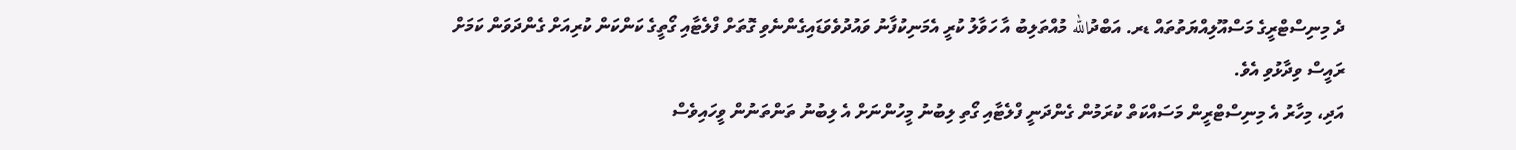ދެ މިނިސްޓްރީގެ މަސްއޫލިއްޔަތުތައް ޑރ. އަބްދުالله މުއްތަލިބު އާ ހަވާލު ކުރީ އެމަނިކުފާނު ވައުދުވެވަޑައިގެންނެވި ގޮތަށް ފްލެޓާއި ގޯތީގެ ކަންކަން ކުރިއަށް ގެންދަވަން ކަމަށް ރައީސް ވިދާޅުވި އެވެ.
އަދި، މިހާރު އެ މިނިސްޓްރީން މަސައްކަތް ކުރަމުން ގެންދަނީ ފްލެޓާއި ގޯތި ލިބުނު މީހުންނަށް އެ ލިބުނު ތަންތަނުން ވީހައިވެސް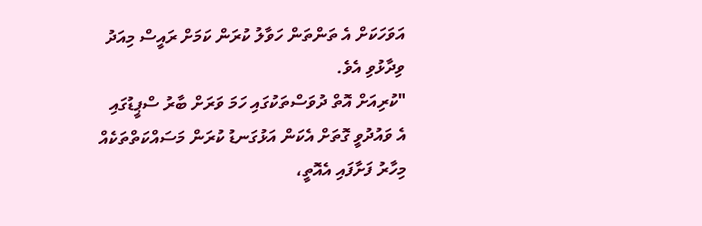އަވަހަކަށް އެ ތަންތަން ހަވާލު ކުރަން ކަމަށް ރައީސް މިއަދު ވިދާޅުވި އެވެ.
"ކުރިއަށް އޮތް ދުވަސްތަކުގައި ހަމަ ވަރަށް ބާރު ސްޕީޑުގައި އެ ވައުދުވީ ގޮތަށް އެކަން އަޅުގަނޑު ކުރަން މަސައްކަތްތަކެއް މިހާރު ފަށާފައި އެއޮތީ،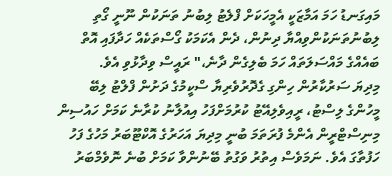މައިގަނޑު ހަމަ އަމާޒަކީ އެމީހަކަށް ފްލެޓު ލިބުނު ތަނަކުން ނޫނީ ގޯތި ލިބުނުތަނަކުންވިއްޔާ ދިނުން، ދެން އެކަމަކު ގޯސްތަކެއް ހަދާފައި އޮތް ބައެއްގެ މައްސަލަތައް ހަމަ ބެލިގެން ދާނެ،" ރައީސް ވިދާޅުވި އެވެ.
މިދިޔަ ސަރުކާރުން ހިންގި ގެދޮރުވެރިޔާ ސްކީމުގެ ދަށުން ފްލްޓު ލިބޭ މީހުންގެ ލިސްޓު، ރީއިވެލިއޭޓު ކުރުމަށްފަހު އިއުލާނު ކުރާނެ ކަމަށް ހައުސިން މިނިސްޓްރީން އެންމެ ފުރަތަމަ ބުނީ މިދިޔަ އަހަރުގެ އޮކްޓޫބަރު މަހުގެ ފަހު ހަފުތާގަ އެވެ. ނަމަވެސް އިތުރު ވަގުތު ބޭނުންވާ ކަމަށް ބުނެ ނޮވެމްބަރު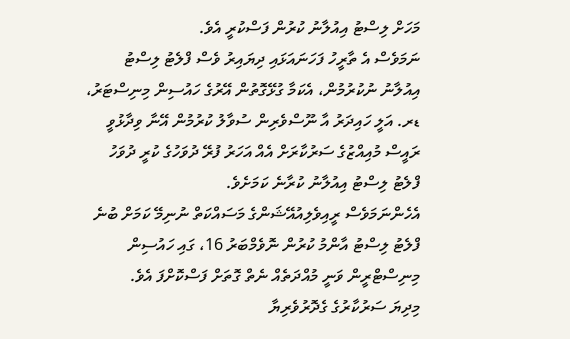މަހަށް ލިސްޓު އިއުލާނު ކުރުން ފަސްކުރީ އެވެ.
ނަމަވެސް އެ ތާރީހު ފަހަނައަޅައި ދިޔައިރު ވެސް ފްލެޓު ލިސްޓު އިއުލާނު ނުކުރުމުން، އެކަމާ ގުޅޭގޮތުން އޭރުގެ ހައުސިން މިނިސްޓަރު، ޑރ. އަލީ ހައިދަރު އާ ނޫސްވެރިން ސުވާލު ކުރުމުން އޭނާ ވިދާޅުވީ ރައީސް މުއިއްޒުގެ ސަރުކާރަށް އެއް އަހަރު ފުރޭ ދުވަހުގެ ކުރީ ދުވަހު ފްލެޓު ލިސްޓު އިއުލާނު ކުރާނެ ކަމަށެވެ.
އެހެންނަމަވެސް ރީއިވެލިއުއޭޝަންގެ މަސައްކަތް ނުނިމޭ ކަމަށް ބުނެ ފްލެޓު ލިސްޓު އާންމު ކުރުން ނޮވެމްބަރު 16، ގައި ހައުސިން މިނިސްޓްރީން ވަނީ މުއްދަތެއް ނެތް ގޮތަށް ފަސްކޮށްފަ އެވެ.
މިދިޔަ ސަރުކާރުގެ ގެދޮރުވެރިޔާ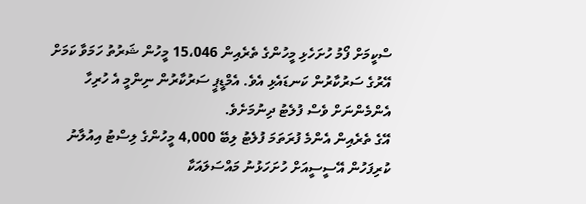ސްކީމަށް ފޯމު ހުށަހެޅި މީހުންގެ ތެރެއިން 15،046 މީހުން ޝަރުތު ހަމަވާ ކަމަށް އޭރުގެ ސަރުކާރުން ކަނޑައެޅި އެވެ. އެމްޑީޕީ ސަރުކާރުން ނިންމީ އެ ހުރިހާ އެންމެންނަށް ވެސް ފުލެޓު ދިނުމަށެވެ.
އޭގެ ތެރެއިން އެންމެ ފުރަތަމަ ފުލެޓު ލިބޭ 4,000 މީހުންގެ ލިސްޓު އިއުލާނު ކުރިފަހުން އޭސީސީއަށް ހުށަހަޅުނު މައްސަލައަކާ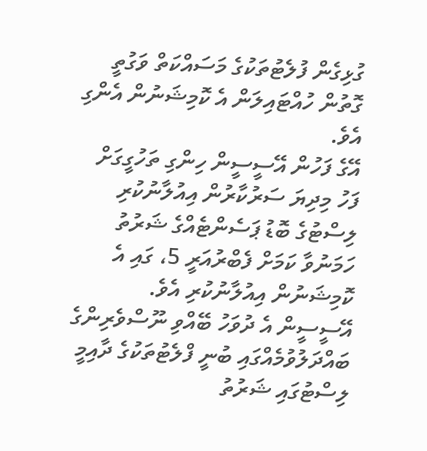ގުޅިގެން ފުލެޓުތަކުގެ މަސައްކަތް ވަގުތީ ގޮތުން ހުއްޓައިލަން އެ ކޮމިޝަނުން އެންގި އެވެ.
އޭގެ ފަހުން އޭސީސީން ހިންގި ތަހުގީގަށް ފަހު މިދިޔަ ސަރުކާރުން އިއުލާނުކުރި ލިސްޓުގެ ބޮޑު ޕަސެންޓެއްގެ ޝަރުތު ހަމަނުވާ ކަމަށް ފެބްރުއަރީ 5، ގައި އެ ކޮމިޝަނުން އިއުލާނުކުރި އެވެ.
އޭސީސީން އެ ދުވަހު ބޭއްވި ނޫސްވެރިންގެ ބައްދަލުވުމެއްގައި ބުނީ ފްލެޓުތަކުގެ ދާއިމީ ލިސްޓުގައި ޝަރުތު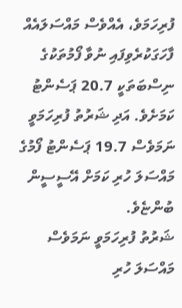ފުރިހަމަވެ، އެއްވެސް މައްސަލައެއް ފާހަގަކުރެވިފައި ނުވާ ފޯމުތަކުގެ ނިސްބަތަކީ 20.7 ޕަސެންޓު ކަމަށެވެ. އަދި ޝަރުތު ފުރިހަމަވީ ނަމަވެސް 19.7 ޕަސެންޓު ފޯމުގެ މައްސަލަ ހުރި ކަމަށް އޭސީސީން ބުންޏެވެ.
ޝަރުތު ފުރިހަމަވީ ނަމަވެސް މައްސަލަ ހުރި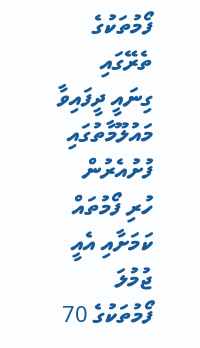ފޯމުތަކުގެ ތެރޭގައި ގިނައީ ދީފައިވާ މައުލޫމާތުގައި ފުށުއެރުން ހުރި ފޯމުތައް ކަމަށާއި އެއީ ޖުމުލަ ފޯމުތަކުގެ 70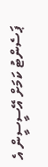ޕަސެންޓު ކަމަށް އޭސީސީން އެ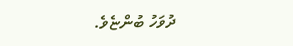ދުވަހު ބުންޏެވެ.